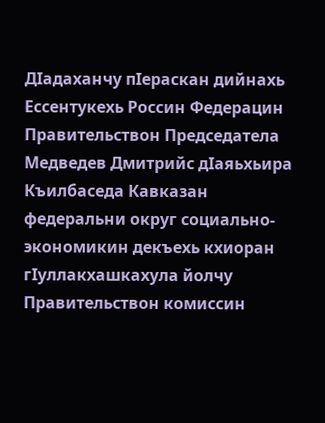ДIадаханчу пIераскан дийнахь Ессентукехь Россин Федерацин Правительствон Председатела Медведев Дмитрийс дIаяьхьира Къилбаседа Кавказан федеральни округ социально-экономикин декъехь кхиоран гIуллакхашкахула йолчу Правительствон комиссин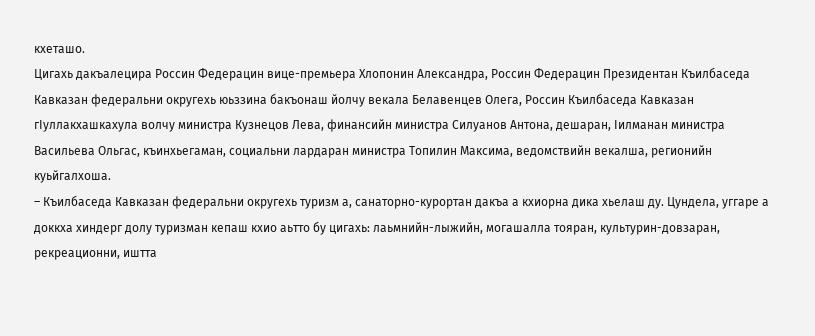кхеташо.
Цигахь дакъалецира Россин Федерацин вице-премьера Хлопонин Александра, Россин Федерацин Президентан Къилбаседа Кавказан федеральни округехь юьззина бакъонаш йолчу векала Белавенцев Олега, Россин Къилбаседа Кавказан гIуллакхашкахула волчу министра Кузнецов Лева, финансийн министра Силуанов Антона, дешаран, Iилманан министра Васильева Ольгас, къинхьегаман, социальни лардаран министра Топилин Максима, ведомствийн векалша, регионийн куьйгалхоша.
– Къилбаседа Кавказан федеральни округехь туризм а, санаторно-курортан дакъа а кхиорна дика хьелаш ду. Цундела, уггаре а доккха хиндерг долу туризман кепаш кхио аьтто бу цигахь: лаьмнийн-лыжийн, могашалла тояран, культурин-довзаран, рекреационни, иштта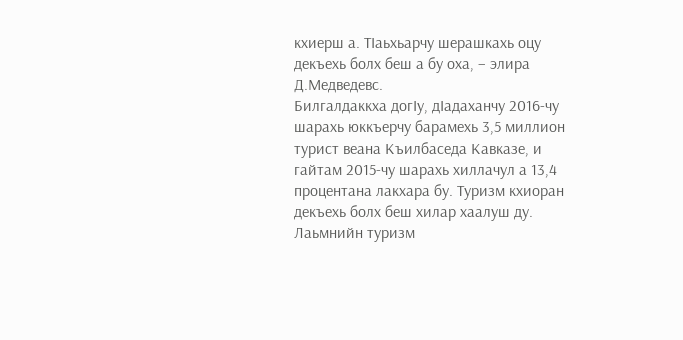кхиерш а. ТIаьхьарчу шерашкахь оцу декъехь болх беш а бу оха, – элира Д.Медведевс.
Билгалдаккха догIу, дIадаханчу 2016-чу шарахь юккъерчу барамехь 3,5 миллион турист веана Къилбаседа Кавказе, и гайтам 2015-чу шарахь хиллачул а 13,4 процентана лакхара бу. Туризм кхиоран декъехь болх беш хилар хаалуш ду.
Лаьмнийн туризм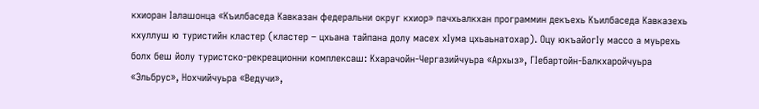кхиоран Iалашонца «Къилбаседа Кавказан федеральни округ кхиор» пачхьалкхан программин декъехь Къилбаседа Кавказехь кхуллуш ю туристийн кластер (кластер – цхьана тайпана долу масех хIума цхьаьнатохар). Оцу юкъайогIу массо а муьрехь болх беш йолу туристско-рекреационни комплексаш: Кхарачойн-Чергазийчуьра «Архыз», ГIебартойн-Балкхаройчуьра «Эльбрус», Нохчийчуьра «Ведучи»,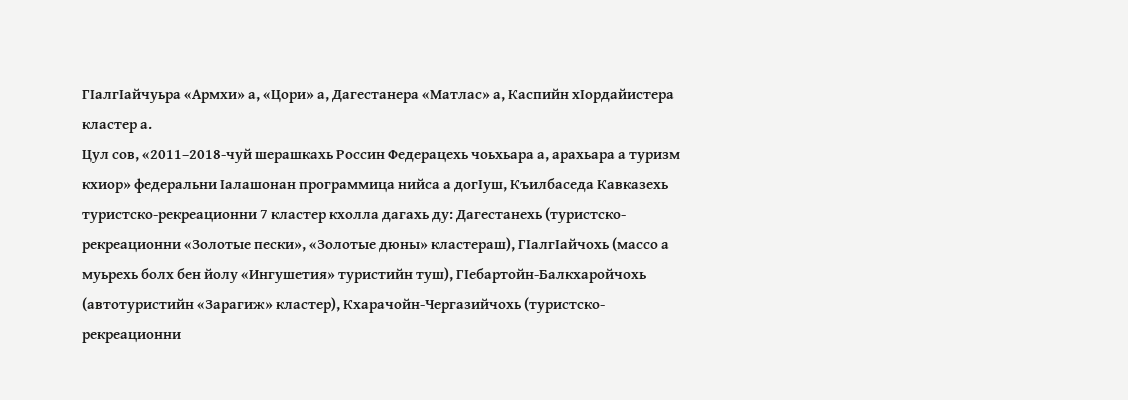ГIалгIайчуьра «Армхи» а, «Цори» а, Дагестанера «Матлас» а, Каспийн хIордайистера кластер а.
Цул сов, «2011–2018-чуй шерашкахь Россин Федерацехь чоьхьара а, арахьара а туризм кхиор» федеральни Iалашонан программица нийса а догIуш, Къилбаседа Кавказехь туристско-рекреационни 7 кластер кхолла дагахь ду: Дагестанехь (туристско-рекреационни «Золотые пески», «Золотые дюны» кластераш), ГIалгIайчохь (массо а муьрехь болх бен йолу «Ингушетия» туристийн туш), ГIебартойн-Балкхаройчохь (автотуристийн «Зарагиж» кластер), Кхарачойн-Чергазийчохь (туристско-рекреационни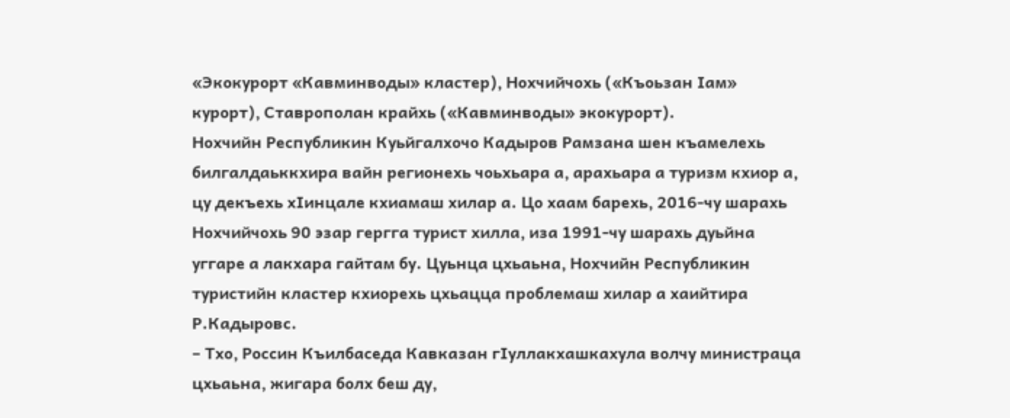«Экокурорт «Кавминводы» кластер), Нохчийчохь («Къоьзан Iам» курорт), Ставрополан крайхь («Кавминводы» экокурорт).
Нохчийн Республикин Куьйгалхочо Кадыров Рамзана шен къамелехь билгалдаьккхира вайн регионехь чоьхьара а, арахьара а туризм кхиор а, цу декъехь хIинцале кхиамаш хилар а. Цо хаам барехь, 2016-чу шарахь Нохчийчохь 90 эзар гергга турист хилла, иза 1991-чу шарахь дуьйна уггаре а лакхара гайтам бу. Цуьнца цхьаьна, Нохчийн Республикин туристийн кластер кхиорехь цхьацца проблемаш хилар а хаийтира Р.Кадыровс.
– Тхо, Россин Къилбаседа Кавказан гIуллакхашкахула волчу министраца цхьаьна, жигара болх беш ду,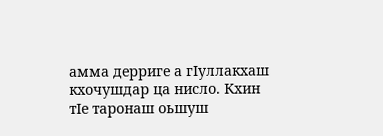амма дерриге а гIуллакхаш кхочушдар ца нисло. Кхин тIе таронаш оьшуш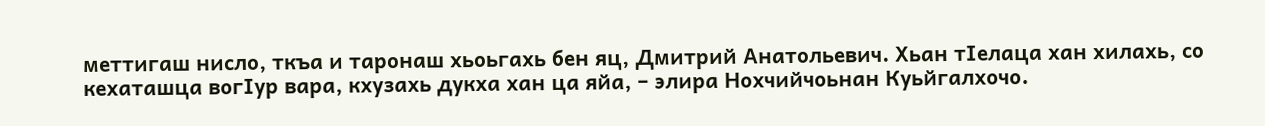меттигаш нисло, ткъа и таронаш хьоьгахь бен яц, Дмитрий Анатольевич. Хьан тIелаца хан хилахь, со кехаташца вогIур вара, кхузахь дукха хан ца яйа, – элира Нохчийчоьнан Куьйгалхочо.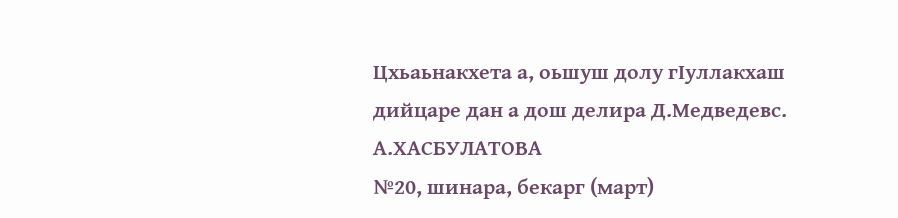Цхьаьнакхета а, оьшуш долу гIуллакхаш дийцаре дан а дош делира Д.Медведевс.
А.ХАСБУЛАТОВА
№20, шинара, бекарг (март)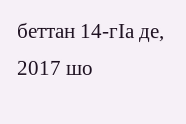беттан 14-гIа де, 2017 шо